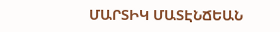ՄԱՐՏԻԿ ՄԱՏԷՆՃԵԱՆ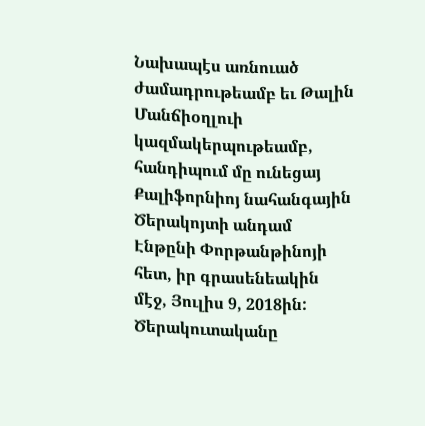Նախապէս առնուած ժամադրութեամբ եւ Թալին Մանճիօղլուի կազմակերպութեամբ, հանդիպում մը ունեցայ Քալիֆորնիոյ նահանգային Ծերակոյտի անդամ Էնթընի Փորթանթինոյի հետ, իր գրասենեակին մէջ, Յուլիս 9, 2018ին:
Ծերակուտականը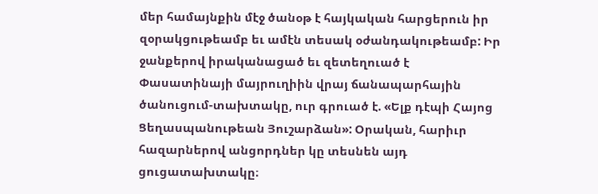մեր համայնքին մէջ ծանօթ է հայկական հարցերուն իր զօրակցութեամբ եւ ամէն տեսակ օժանդակութեամբ: Իր ջանքերով իրականացած եւ զետեղուած է Փասատինայի մայրուղիին վրայ ճանապարհային ծանուցում-տախտակը, ուր գրուած է. «Ելք դէպի Հայոց Ցեղասպանութեան Յուշարձան»: Օրական, հարիւր հազարներով անցորդներ կը տեսնեն այդ ցուցատախտակը։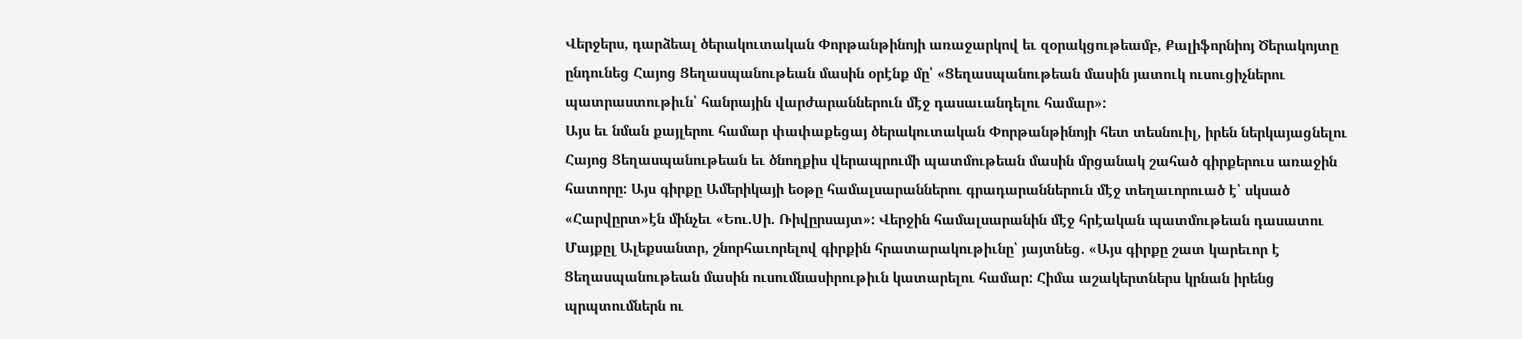Վերջերս, դարձեալ ծերակուտական Փորթանթինոյի առաջարկով եւ զօրակցութեամբ, Քալիֆորնիոյ Ծերակոյտը ընդունեց Հայոց Ցեղասպանութեան մասին օրէնք մը՝ «Ցեղասպանութեան մասին յատուկ ուսուցիչներու պատրաստութիւն՝ հանրային վարժարաններուն մէջ դասաւանդելու համար»:
Այս եւ նման քայլերու համար փափաքեցայ ծերակուտական Փորթանթինոյի հետ տեսնուիլ, իրեն ներկայացնելու Հայոց Ցեղասպանութեան եւ ծնողքիս վերապրումի պատմութեան մասին մրցանակ շահած գիրքերուս առաջին հատորը: Այս գիրքը Ամերիկայի եօթը համալսարաններու գրադարաններուն մէջ տեղաւորուած է՝ սկսած «Հարվըրտ»էն մինչեւ «Եու.Սի. Ռիվըրսայտ»: Վերջին համալսարանին մէջ հրէական պատմութեան դասատու Մայքըլ Ալեքսանտր, շնորհաւորելով գիրքին հրատարակութիւնը՝ յայտնեց. «Այս գիրքը շատ կարեւոր է Ցեղասպանութեան մասին ուսումնասիրութիւն կատարելու համար: Հիմա աշակերտներս կրնան իրենց պրպտումներն ու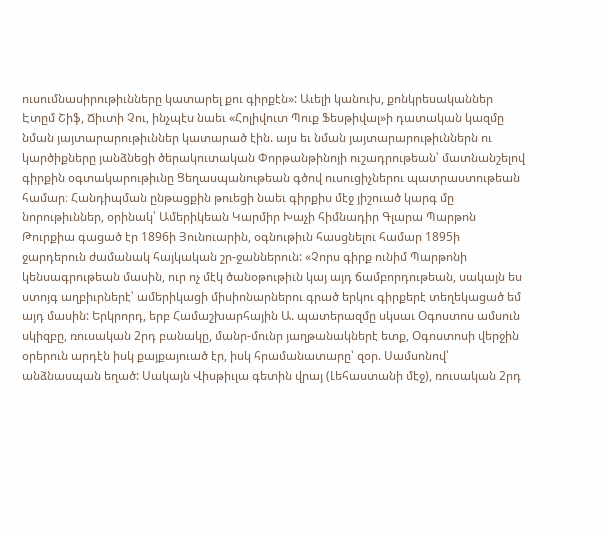ուսումնասիրութիւնները կատարել քու գիրքէն»: Աւելի կանուխ, քոնկրեսականներ Էտըմ Շիֆ, Ճիւտի Չու, ինչպէս նաեւ «Հոլիվուտ Պուք Ֆեսթիվալ»ի դատական կազմը նման յայտարարութիւններ կատարած էին. այս եւ նման յայտարարութիւններն ու կարծիքները յանձնեցի ծերակուտական Փորթանթինոյի ուշադրութեան՝ մատնանշելով գիրքին օգտակարութիւնը Ցեղասպանութեան գծով ուսուցիչներու պատրաստութեան համար։ Հանդիպման ընթացքին թուեցի նաեւ գիրքիս մէջ յիշուած կարգ մը նորութիւններ, օրինակ՝ Ամերիկեան Կարմիր Խաչի հիմնադիր Գլարա Պարթոն Թուրքիա գացած էր 1896ի Յունուարին, օգնութիւն հասցնելու համար 1895ի ջարդերուն ժամանակ հայկական շր-ջաններուն: «Չորս գիրք ունիմ Պարթոնի կենսագրութեան մասին, ուր ոչ մէկ ծանօթութիւն կայ այդ ճամբորդութեան, սակայն ես ստոյգ աղբիւրներէ՝ ամերիկացի միսիոնարներու գրած երկու գիրքերէ տեղեկացած եմ այդ մասին: Երկրորդ, երբ Համաշխարհային Ա. պատերազմը սկսաւ Օգոստոս ամսուն սկիզբը, ռուսական 2րդ բանակը, մանր-մունր յաղթանակներէ ետք, Օգոստոսի վերջին օրերուն արդէն իսկ քայքայուած էր, իսկ հրամանատարը՝ զօր. Սամսոնով՝ անձնասպան եղած: Սակայն Վիսթիւլա գետին վրայ (Լեհաստանի մէջ), ռուսական 2րդ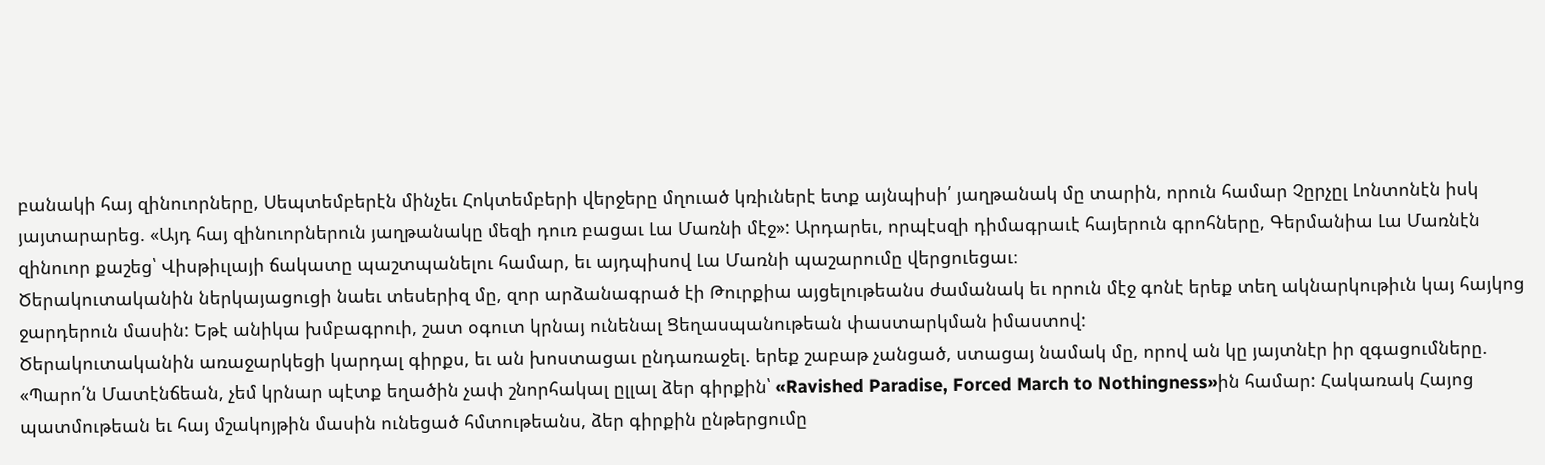բանակի հայ զինուորները, Սեպտեմբերէն մինչեւ Հոկտեմբերի վերջերը մղուած կռիւներէ ետք այնպիսի՛ յաղթանակ մը տարին, որուն համար Չըրչըլ Լոնտոնէն իսկ յայտարարեց. «Այդ հայ զինուորներուն յաղթանակը մեզի դուռ բացաւ Լա Մառնի մէջ»: Արդարեւ, որպէսզի դիմագրաւէ հայերուն գրոհները, Գերմանիա Լա Մառնէն զինուոր քաշեց՝ Վիսթիւլայի ճակատը պաշտպանելու համար, եւ այդպիսով Լա Մառնի պաշարումը վերցուեցաւ։
Ծերակուտականին ներկայացուցի նաեւ տեսերիզ մը, զոր արձանագրած էի Թուրքիա այցելութեանս ժամանակ եւ որուն մէջ գոնէ երեք տեղ ակնարկութիւն կայ հայկոց ջարդերուն մասին: Եթէ անիկա խմբագրուի, շատ օգուտ կրնայ ունենալ Ցեղասպանութեան փաստարկման իմաստով:
Ծերակուտականին առաջարկեցի կարդալ գիրքս, եւ ան խոստացաւ ընդառաջել. երեք շաբաթ չանցած, ստացայ նամակ մը, որով ան կը յայտնէր իր զգացումները.
«Պարո՛ն Մատէնճեան, չեմ կրնար պէտք եղածին չափ շնորհակալ ըլլալ ձեր գիրքին՝ «Ravished Paradise, Forced March to Nothingness»ին համար: Հակառակ Հայոց պատմութեան եւ հայ մշակոյթին մասին ունեցած հմտութեանս, ձեր գիրքին ընթերցումը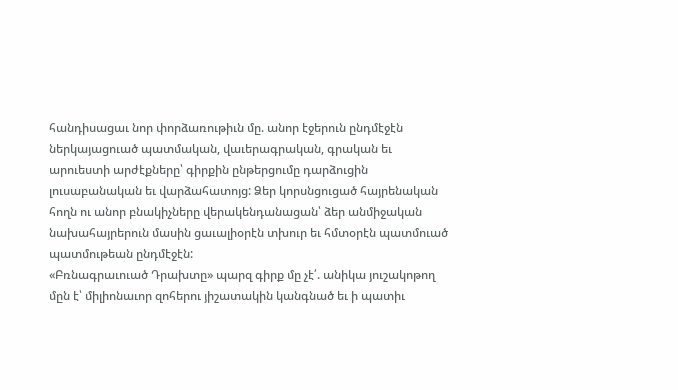հանդիսացաւ նոր փորձառութիւն մը. անոր էջերուն ընդմէջէն ներկայացուած պատմական, վաւերագրական, գրական եւ արուեստի արժէքները՝ գիրքին ընթերցումը դարձուցին լուսաբանական եւ վարձահատոյց: Ձեր կորսնցուցած հայրենական հողն ու անոր բնակիչները վերակենդանացան՝ ձեր անմիջական նախահայրերուն մասին ցաւալիօրէն տխուր եւ հմտօրէն պատմուած պատմութեան ընդմէջէն:
«Բռնագրաւուած Դրախտը» պարզ գիրք մը չէ՛. անիկա յուշակոթող մըն է՝ միլիոնաւոր զոհերու յիշատակին կանգնած եւ ի պատիւ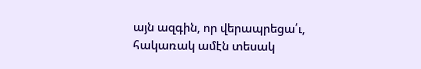այն ազգին, որ վերապրեցա՛ւ, հակառակ ամէն տեսակ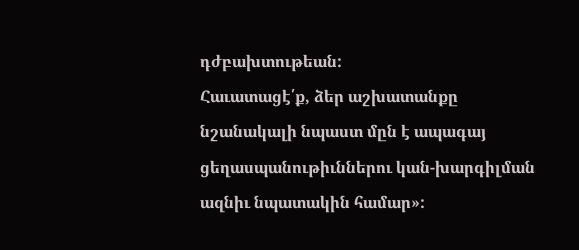դժբախտութեան:
Հաւատացէ՛ք, ձեր աշխատանքը նշանակալի նպաստ մըն է ապագայ ցեղասպանութիւններու կան-խարգիլման ազնիւ նպատակին համար»: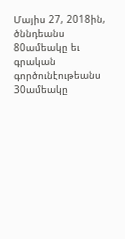Մայիս 27, 2018ին, ծննդեանս 80ամեակը եւ գրական գործունէութեանս 30ամեակը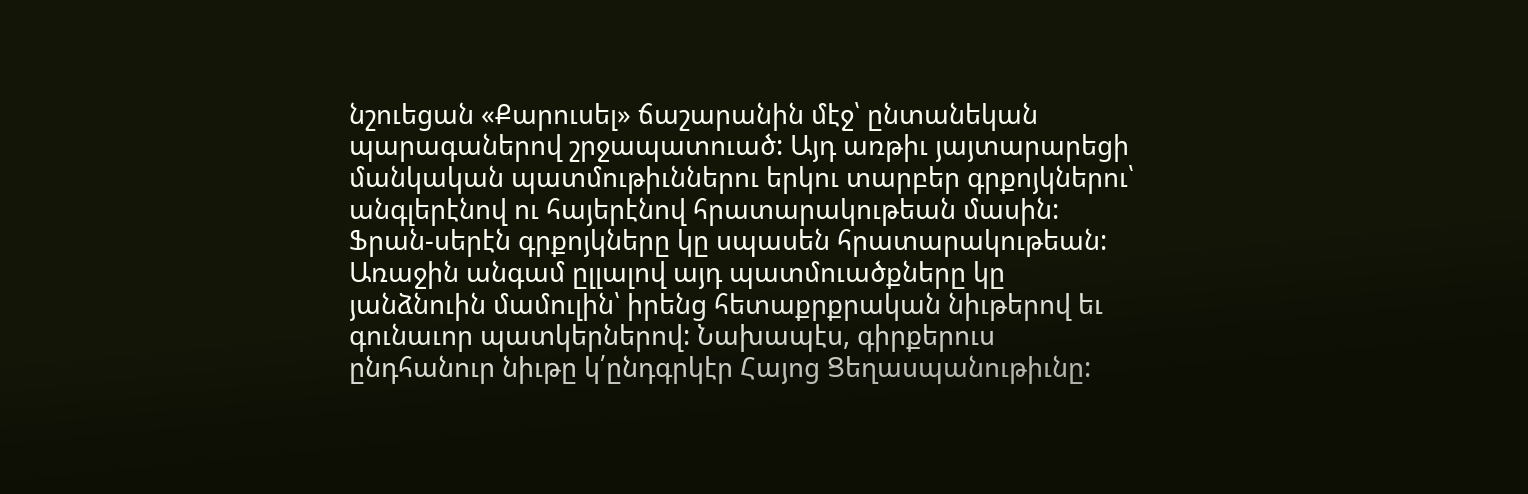նշուեցան «Քարուսել» ճաշարանին մէջ՝ ընտանեկան պարագաներով շրջապատուած: Այդ առթիւ յայտարարեցի մանկական պատմութիւններու երկու տարբեր գրքոյկներու՝ անգլերէնով ու հայերէնով հրատարակութեան մասին: Ֆրան-սերէն գրքոյկները կը սպասեն հրատարակութեան:
Առաջին անգամ ըլլալով այդ պատմուածքները կը յանձնուին մամուլին՝ իրենց հետաքրքրական նիւթերով եւ գունաւոր պատկերներով: Նախապէս, գիրքերուս ընդհանուր նիւթը կ՛ընդգրկէր Հայոց Ցեղասպանութիւնը: